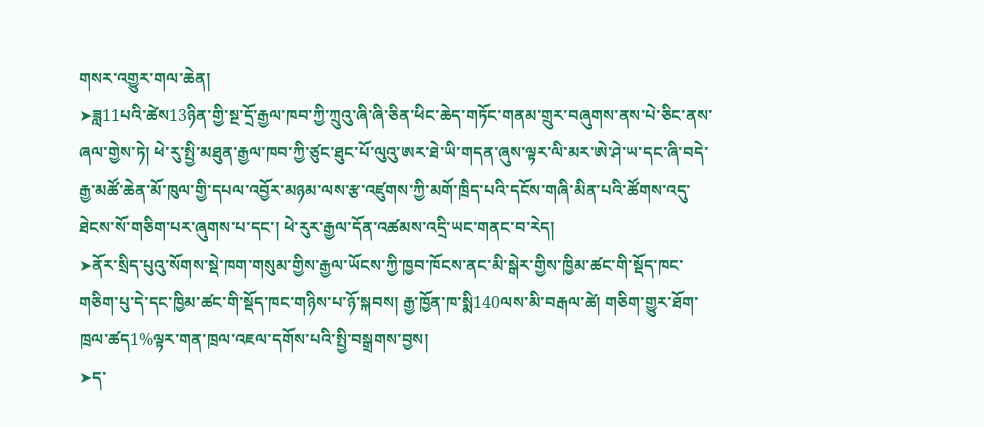གསར་འགྱུར་གལ་ཆེན།
➤ཟླ11པའི་ཚེས13ཉིན་གྱི་སྔ་དྲོ་རྒྱལ་ཁབ་ཀྱི་ཀྲུའུ་ཞི་ཞི་ཅིན་ཕིང་ཆེད་གཏོང་གནམ་གྲུར་བཞུགས་ནས་པེ་ཅིང་ནས་ཞལ་གྱེས་ཏེ། ཕེ་རུ་སྤྱི་མཐུན་རྒྱལ་ཁབ་ཀྱི་ཙུང་ཐུང་པོ་ལུའུ་ཨར་ཐེ་ཡི་གདན་ཞུས་ལྟར་ལི་མར་ཨེ་ཤེ་ཡ་དང་ཞི་བདེ་རྒྱ་མཚོ་ཆེན་མོ་ཁུལ་གྱི་དཔལ་འབྱོར་མཉམ་ལས་རྩ་འཛུགས་ཀྱི་མགོ་ཁྲིད་པའི་དངོས་གཞི་མིན་པའི་ཚོགས་འདུ་ཐེངས་སོ་གཅིག་པར་ཞུགས་པ་དང་། ཕེ་རུར་རྒྱལ་དོན་འཚམས་འདྲི་ཡང་གནང་བ་རེད།
➤ནོར་སྲིད་པུའུ་སོགས་སྡེ་ཁག་གསུམ་གྱིས་རྒྱལ་ཡོངས་ཀྱི་ཁྱབ་ཁོངས་ནང་མི་སྒེར་གྱིས་ཁྱིམ་ཚང་གི་སྡོད་ཁང་གཅིག་པུ་དེ་དང་ཁྱིམ་ཚང་གི་སྡོད་ཁང་གཉིས་པ་ཉོ་སྐབས། རྒྱ་ཁྱོན་ཁ་སྨི140ལས་མི་བརྒལ་ཚེ། གཅིག་གྱུར་ཐོག་ཁྲལ་ཚད1%ལྟར་གན་ཁྲལ་འཇལ་དགོས་པའི་སྤྱི་བསྒྲགས་བྱས།
➤ད་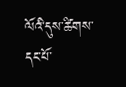ལོའི་དུས་ཚིགས་དང་པོ་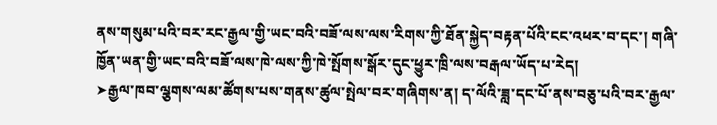ནས་གསུམ་པའི་བར་རང་རྒྱལ་གྱི་ཡང་བའི་བཟོ་ལས་ལས་རིགས་ཀྱི་ཐོན་སྐྱེད་བརྟན་པོའི་ངང་འཕར་བ་དང་། གཞི་ཁྱོན་ཡན་གྱི་ཡང་བའི་བཟོ་ལས་ཁེ་ལས་ཀྱི་ཁེ་སྤོགས་སྒོར་དུང་ཕྱུར་ཁྲི་ལས་བརྒལ་ཡོད་པ་རེད།
➤རྒྱལ་ཁབ་ལྕགས་ལམ་ཚོགས་པས་གནས་ཚུལ་སྤེལ་བར་གཞིགས་ན། ད་ལོའི་ཟླ་དང་པོ་ནས་བཅུ་པའི་བར་རྒྱལ་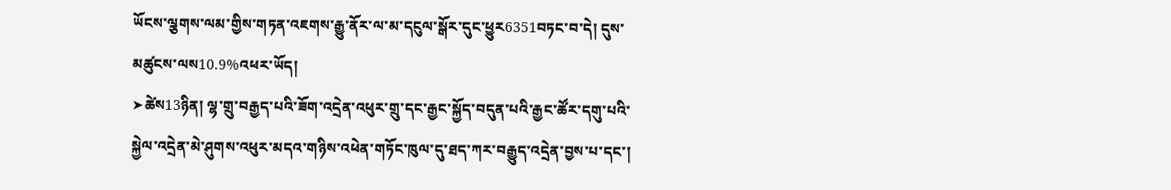ཡོངས་ལྕགས་ལམ་གྱིས་གཏན་འཇགས་རྒྱུ་ནོར་ལ་མ་དངུལ་སྒོར་དུང་ཕྱུར6351བཏང་བ་དེ། དུས་མཚུངས་ལས10.9%འཕར་ཡོད།
➤ཚེས13ཉིན། ལྷ་གྲུ་བརྒྱད་པའི་ཟོག་འདྲེན་འཕུར་གྲུ་དང་རྒྱང་སྐྱོད་བདུན་པའི་རྒྱང་ཚོར་དགུ་པའི་སྐྱེལ་འདྲེན་མེ་ཤུགས་འཕུར་མདའ་གཉིས་འཕེན་གཏོང་ཁུལ་དུ་ཐད་ཀར་བརྒྱུད་འདྲེན་བྱས་པ་དང་།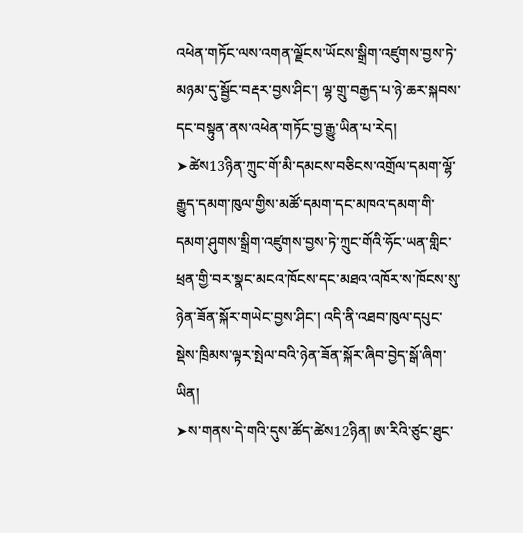འཕེན་གཏོང་ལས་འགན་ལྗོངས་ཡོངས་སྒྲིག་འཛུགས་བྱས་ཏེ་མཉམ་དུ་སྦྱོང་བརྡར་བྱས་ཤིང་། ལྷ་གྲུ་བརྒྱད་པ་ཉེ་ཆར་སྐབས་དང་བསྟུན་ནས་འཕེན་གཏོང་བྱ་རྒྱུ་ཡིན་པ་རེད།
➤ཚེས13ཉིན་ཀྲུང་གོ་མི་དམངས་བཅིངས་འགྲོལ་དམག་ལྷོ་རྒྱུད་དམག་ཁུལ་གྱིས་མཚོ་དམག་དང་མཁའ་དམག་གི་དམག་ཤུགས་སྒྲིག་འཛུགས་བྱས་ཏེ་ཀྲུང་གོའི་ཧོང་ཡན་གླིང་ཕྲན་གྱི་བར་སྣང་མངའ་ཁོངས་དང་མཐའ་འཁོར་ས་ཁོངས་སུ་ཉེན་ཟོན་སྐོར་གཡེང་བྱས་ཤིང་། འདི་ནི་འཐབ་ཁུལ་དཔུང་སྡེས་ཁྲིམས་ལྟར་སྤེལ་བའི་ཉེན་ཟོན་སྐོར་ཞིབ་བྱེད་སྒོ་ཞིག་ཡིན།
➤ས་གནས་དེ་གའི་དུས་ཚོད་ཚེས12ཉིན། ཨ་རིའི་ཙུང་ཐུང་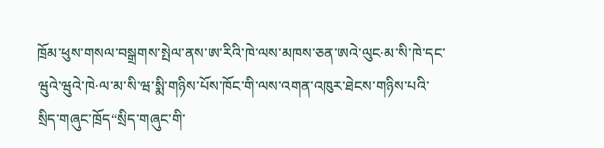ཁྲོམ་ཕུས་གསལ་བསྒྲགས་སྤེལ་ནས་ཨ་རིའི་ཁེ་ལས་མཁས་ཅན་ཨའེ་ལུང·མ་སི་ཁེ་དང་ཝུའེ་ཝུའེ་ཁེ·ལ་མ་སི་ཝ་སྨི་གཉིས་པོས་ཁོང་གི་ལས་འགན་འཁུར་ཐེངས་གཉིས་པའི་སྲིད་གཞུང་ཁྲོད“སྲིད་གཞུང་གི་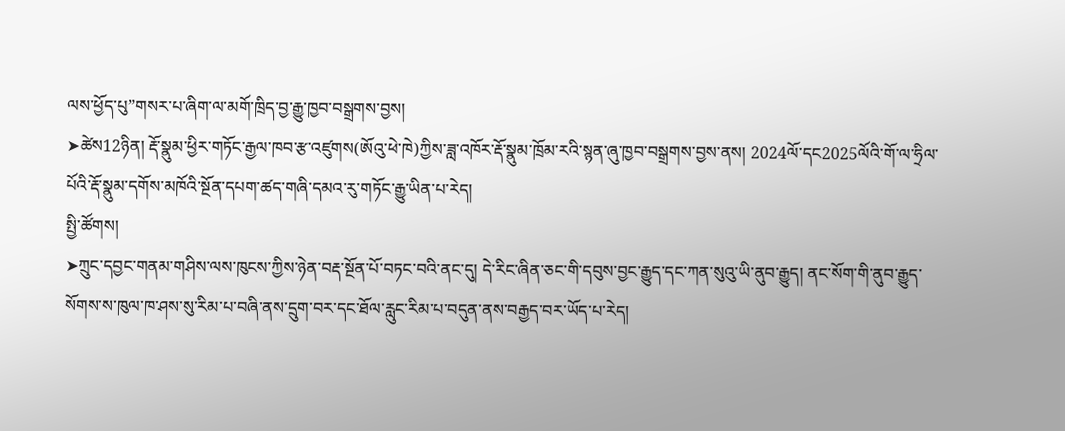ལས་ཕྱོད་པུ”གསར་པ་ཞིག་ལ་མགོ་ཁྲིད་བྱ་རྒྱུ་ཁྱབ་བསྒྲགས་བྱས།
➤ཚེས12ཉིན། རྡོ་སྣུམ་ཕྱིར་གཏོང་རྒྱལ་ཁབ་རྩ་འཛུགས(ཨོའུ་ཕེ་ཁེ)ཀྱིས་ཟླ་འཁོར་རྡོ་སྣུམ་ཁྲོམ་རའི་སྙན་ཞུ་ཁྱབ་བསྒྲགས་བྱས་ནས། 2024ལོ་དང2025ལོའི་གོ་ལ་ཧྲིལ་པོའི་རྡོ་སྣུམ་དགོས་མཁོའི་སྔོན་དཔག་ཚད་གཞི་དམའ་རུ་གཏོང་རྒྱུ་ཡིན་པ་རེད།
སྤྱི་ཚོགས།
➤ཀྲུང་དབྱང་གནམ་གཤིས་ལས་ཁུངས་ཀྱིས་ཉེན་བརྡ་སྔོན་པོ་བཏང་བའི་ནང་དུ། དེ་རིང་ཞིན་ཅང་གི་དབུས་བྱང་རྒྱུད་དང་ཀན་སུའུ་ཡི་ནུབ་རྒྱུད། ནང་སོག་གི་ནུབ་རྒྱུད་སོགས་ས་ཁུལ་ཁ་ཤས་སུ་རིམ་པ་བཞི་ནས་དྲུག་བར་དང་ཐོལ་རླུང་རིམ་པ་བདུན་ནས་བརྒྱད་བར་ཡོད་པ་རེད།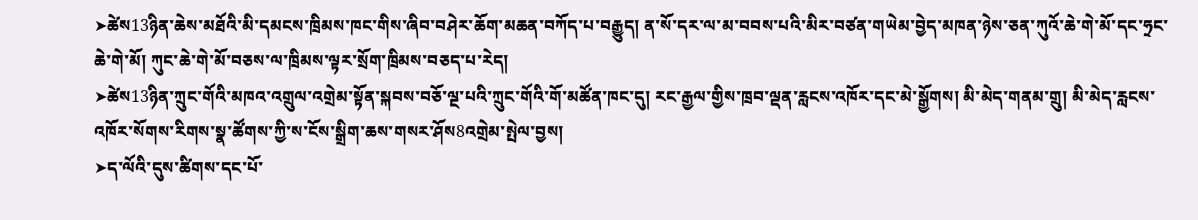➤ཚེས13ཉིན་ཆེས་མཐོའི་མི་དམངས་ཁྲིམས་ཁང་གིས་ཞིབ་བཤེར་ཆོག་མཆན་བཀོད་པ་བརྒྱུད། ན་སོ་དར་ལ་མ་བབས་པའི་མིར་བཙན་གཡེམ་བྱེད་མཁན་ཉེས་ཅན་ཀུའོ་ཆེ་གེ་མོ་དང་ཧྲང་ཆེ་གེ་མོ། ཀུང་ཆེ་གེ་མོ་བཅས་ལ་ཁྲིམས་ལྟར་སྲོག་ཁྲིམས་བཅད་པ་རེད།
➤ཚེས13ཉིན་ཀྲུང་གོའི་མཁའ་འགྲུལ་འགྲེམ་སྟོན་སྐབས་བཅོ་ལྔ་པའི་ཀྲུང་གོའི་གོ་མཚོན་ཁང་དུ། རང་རྒྱལ་གྱིས་ཁྲབ་ལྡན་རླངས་འཁོར་དང་མེ་སྒྱོགས། མི་མེད་གནམ་གྲུ། མི་མེད་རླངས་འཁོར་སོགས་རིགས་སྣ་ཚོགས་ཀྱི་ས་ངོས་སྒྲིག་ཆས་གསར་ཤོས8འགྲེམ་སྤེལ་བྱས།
➤ད་ལོའི་དུས་ཚིགས་དང་པོ་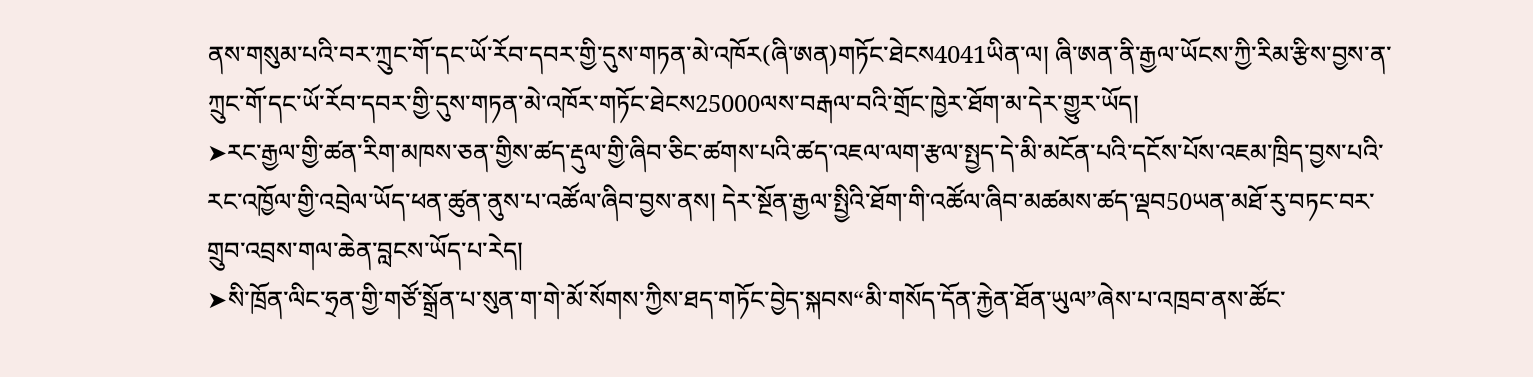ནས་གསུམ་པའི་བར་ཀྲུང་གོ་དང་ཡོ་རོབ་དབར་གྱི་དུས་གཏན་མེ་འཁོར(ཞི་ཨན)གཏོང་ཐེངས4041ཡིན་ལ། ཞི་ཨན་ནི་རྒྱལ་ཡོངས་ཀྱི་རིམ་རྩིས་བྱས་ན་ཀྲུང་གོ་དང་ཡོ་རོབ་དབར་གྱི་དུས་གཏན་མེ་འཁོར་གཏོང་ཐེངས25000ལས་བརྒལ་བའི་གྲོང་ཁྱེར་ཐོག་མ་དེར་གྱུར་ཡོད།
➤རང་རྒྱལ་གྱི་ཚན་རིག་མཁས་ཅན་གྱིས་ཚད་རྡུལ་གྱི་ཞིབ་ཅིང་ཚགས་པའི་ཚད་འཇལ་ལག་རྩལ་སྤྱད་དེ་མི་མངོན་པའི་དངོས་པོས་འཇམ་ཁྲིད་བྱས་པའི་རང་འཁྱོལ་གྱི་འབྲེལ་ཡོད་ཕན་ཚུན་ནུས་པ་འཚོལ་ཞིབ་བྱས་ནས། དེར་སྔོན་རྒྱལ་སྤྱིའི་ཐོག་གི་འཚོལ་ཞིབ་མཚམས་ཚད་ལྡབ50ཡན་མཐོ་རུ་བཏང་བར་གྲུབ་འབྲས་གལ་ཆེན་བླངས་ཡོད་པ་རེད།
➤སི་ཁྲོན་ལིང་ཧྲན་གྱི་གཙོ་སྒྲོན་པ་སུན་ག་གེ་མོ་སོགས་ཀྱིས་ཐད་གཏོང་བྱེད་སྐབས“མི་གསོད་དོན་རྐྱེན་ཐོན་ཡུལ”ཞེས་པ་འཁྲབ་ནས་ཚོང་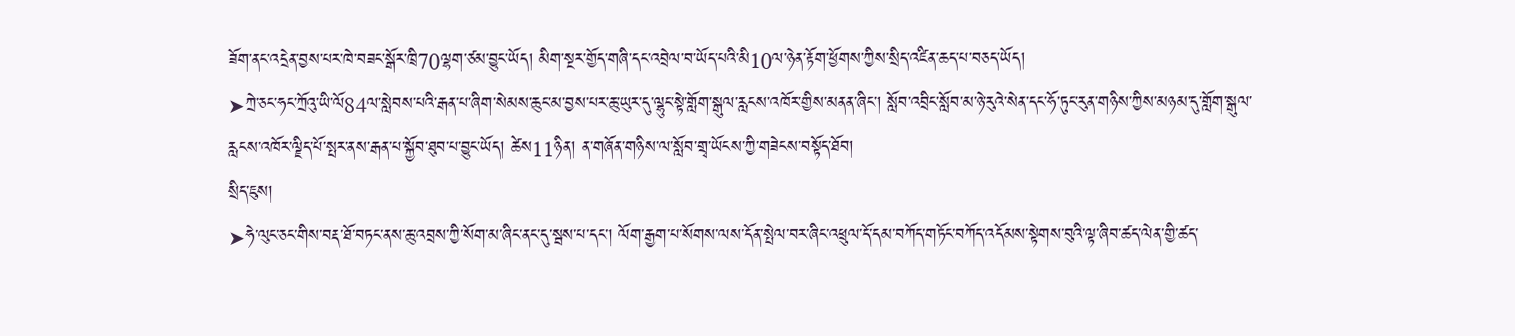ཟོག་ནང་འདྲེན་བྱས་པར་ཁེ་བཟང་སྒོར་ཁྲི70ལྷག་ཙམ་བྱུང་ཡོད། མིག་སྔར་གྱོད་གཞི་དང་འབྲེལ་བ་ཡོད་པའི་མི10ལ་ཉེན་རྟོག་ཕྱོགས་ཀྱིས་སྲིད་འཛིན་ཆད་པ་བཅད་ཡོད།
➤ཀྲེ་ཅང་ཧང་ཀྲོའུ་ཡི་ལོ84ལ་སླེབས་པའི་རྒན་པ་ཞིག་སེམས་ཆུང་མ་བྱས་པར་ཆུ་ཡུར་དུ་ལྷུང་སྟེ་གློག་སྒུལ་རླངས་འཁོར་གྱིས་མནན་ཞིང་། སློབ་འབྲིང་སློབ་མ་ཉེ་རུའེ་སེན་དང་ཧོ་ཏུང་རུན་གཉིས་ཀྱིས་མཉམ་དུ་གློག་སྒུལ་རླངས་འཁོར་ལྗིད་པོ་སྤར་ནས་རྒན་པ་སྐྱོབ་ཐུབ་པ་བྱུང་ཡོད། ཚེས11ཉིན། ན་གཞོན་གཉིས་ལ་སློབ་གྲྭ་ཡོངས་ཀྱི་གཟེངས་བསྟོད་ཐོབ།
སྲིད་ཇུས།
➤ཧེ་ལུང་ཅང་གིས་བརྡ་ཐོ་བཏང་ནས་ཆུ་འབྲས་ཀྱི་སོག་མ་ཞིང་ནང་དུ་སྦས་པ་དང་། ལོག་རྒྱག་པ་སོགས་ལས་དོན་སྤེལ་བར་ཞིང་འཕྲུལ་དོ་དམ་བཀོད་གཏོང་བཀོད་འདོམས་སྟེགས་བུའི་ལྟ་ཞིབ་ཚད་ལེན་གྱི་ཚད་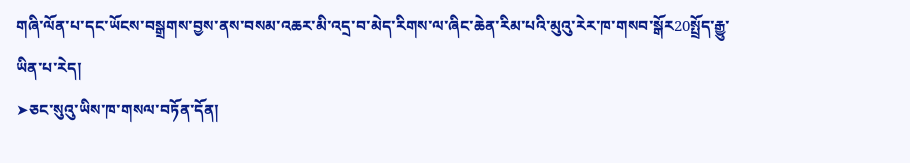གཞི་ལོན་པ་དང་ཡོངས་བསྒྲགས་བྱས་ནས་བསམ་འཆར་མི་འདྲ་བ་མེད་རིགས་ལ་ཞིང་ཆེན་རིམ་པའི་མུའུ་རེར་ཁ་གསབ་སྒོར20སྤྲོད་རྒྱུ་ཡིན་པ་རེད།
➤ཅང་སུའུ་ཡིས་ཁ་གསལ་བཏོན་དོན།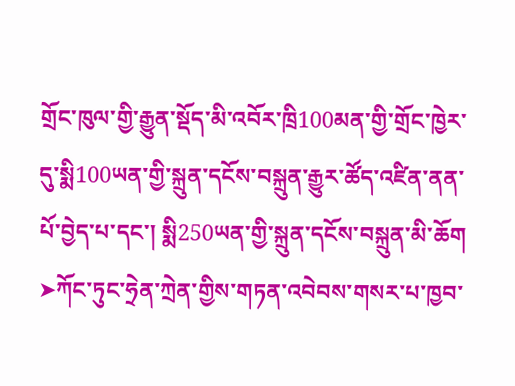གྲོང་ཁུལ་གྱི་རྒྱུན་སྡོད་མི་འབོར་ཁྲི100མན་གྱི་གྲོང་ཁྱེར་དུ་སྨི100ཡན་གྱི་སྐྲུན་དངོས་བསྐྲུན་རྒྱུར་ཚོད་འཛིན་ནན་པོ་བྱེད་པ་དང་། སྨི250ཡན་གྱི་སྐྲུན་དངོས་བསྐྲུན་མི་ཆོག
➤ཀོང་ཏུང་ཧྲེན་ཀྲེན་གྱིས་གཏན་འབེབས་གསར་པ་ཁྱབ་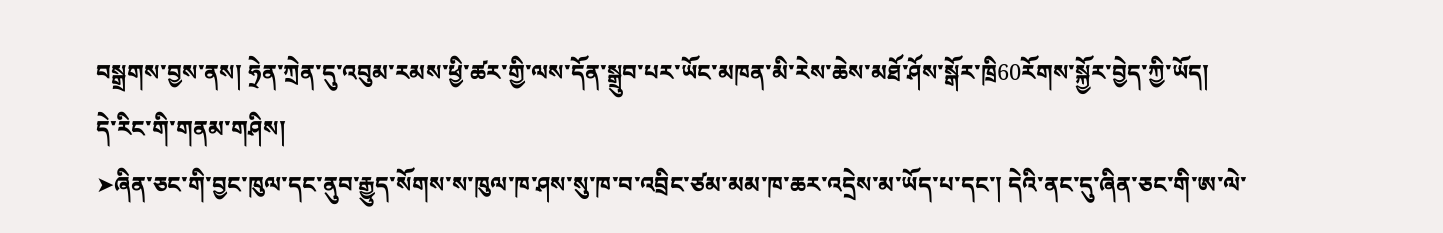བསྒྲགས་བྱས་ནས། ཧྲེན་ཀྲེན་དུ་འབུམ་རམས་ཕྱི་ཚར་གྱི་ལས་དོན་སྒྲུབ་པར་ཡོང་མཁན་མི་རེས་ཆེས་མཐོ་ཤོས་སྒོར་ཁྲི60རོགས་སྐྱོར་བྱེད་ཀྱི་ཡོད།
དེ་རིང་གི་གནམ་གཤིས།
➤ཞིན་ཅང་གི་བྱང་ཁུལ་དང་ནུབ་རྒྱུད་སོགས་ས་ཁུལ་ཁ་ཤས་སུ་ཁ་བ་འབྲིང་ཙམ་མམ་ཁ་ཆར་འདྲེས་མ་ཡོད་པ་དང་། དེའི་ནང་དུ་ཞིན་ཅང་གི་ཨ་ལེ་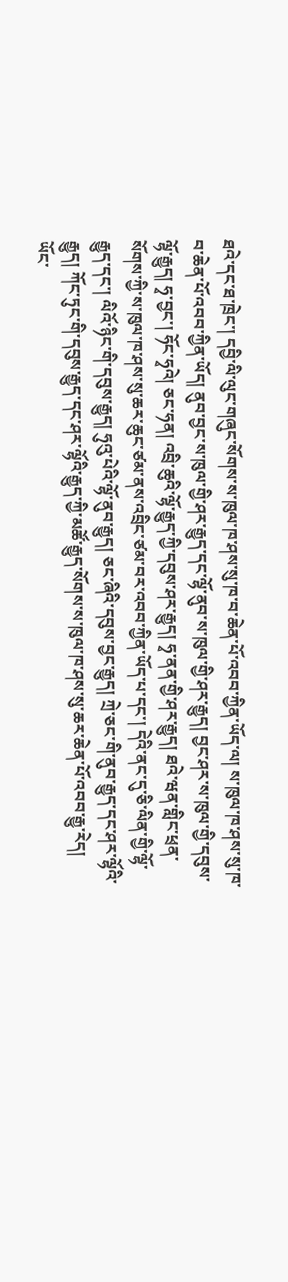ཐའེ་དང་ཐ་ཁྲེང་། དབྱི་ལི་ལུང་གཞུང་སོགས་ས་ཁུལ་ཁ་ཤས་སུ་ཁ་བ་ཆེན་པོ་འབབ་ཀྱིན་ཡོད་ལ། ས་ཁུལ་ཁ་ཤས་སུ་ཁ་བ་ཆེན་པོ་འབབ་ཀྱིན་ཡོད། ནུབ་བྱང་ས་ཁུལ་གྱི་ཤར་རྒྱུད་དང་ལྷོ་ནུབ་ས་ཁུལ་གྱི་ཤར་རྒྱུད། བྱང་ཤར་ས་ཁུལ་གྱི་དབུས་ལྷོ་རྒྱུད། ཧྭ་བྱང་། ཧོང་ཧྭའེ། ཅང་ཧན། འབྲི་ཆུའི་ལྷོ་རྒྱུད་ཀྱི་དབུས་ཤར་རྒྱུད། ཧྭ་ནན་གྱི་ཤར་རྒྱུད། ཐའེ་ཝན་གླིང་ཕྲན་སོགས་ཀྱི་ས་ཁུལ་ཁ་ཤས་སུ་ཆར་ཆུང་ཙམ་ནས་འབྲིང་ཙམ་བར་འབབ་ཀྱིན་ཡོད་པ་དང་། དེའི་ནང་དུ་ཅི་ལིན་གྱི་ལྷོ་རྒྱུད་དང་། ལིའོ་ཉིང་གི་དབུས་རྒྱུད། ཧུའུ་པེའི་ལྷོ་ནུབ་རྒྱུད། ཅང་ཞིའི་དབུས་བྱང་རྒྱུད། ཀྲེ་ཅང་གི་ནུབ་རྒྱུད་དང་ཤར་ལྷོའི་རྒྱུད། ཀོང་ཏུང་གི་དབུས་རྒྱུད་དང་ཤར་ལྷོའི་རྒྱུད་ཀྱི་མཚོ་རྒྱུད་སོགས་ས་ཁུལ་ཁ་ཤས་སུ་ཆར་ཆེན་པོ་འབབ་རྒྱུ་རེད།
ཡོང་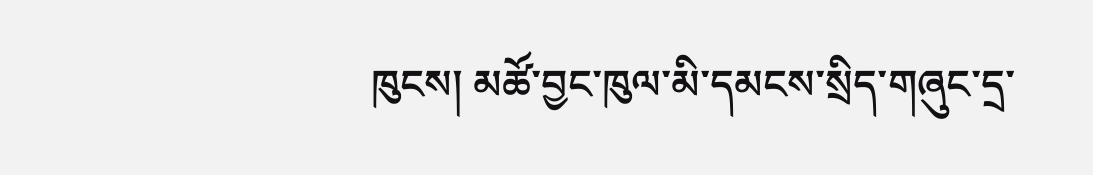ཁུངས། མཚོ་བྱང་ཁུལ་མི་དམངས་སྲིད་གཞུང་དྲ་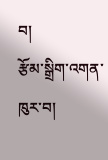བ།
རྩོམ་སྒྲིག་འགན་ཁུར་བ།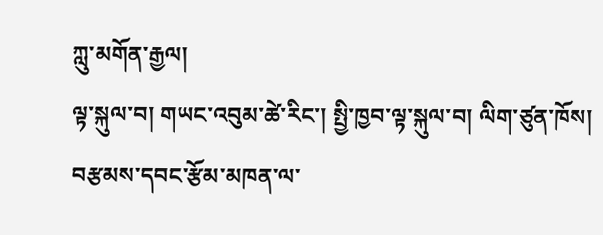ཀླུ་མགོན་རྒྱལ།
ལྟ་སྐུལ་བ། གཡང་འབུམ་ཚེ་རིང་། སྤྱི་ཁྱབ་ལྟ་སྐུལ་བ། ལིག་ཙུན་ཁོས།
བརྩམས་དབང་རྩོམ་མཁན་ལ་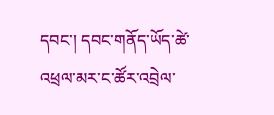དབང་། དབང་གནོད་ཡོད་ཚེ་འཕྲལ་མར་ང་ཚོར་འབྲེལ་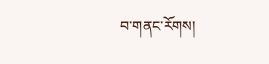བ་གནང་རོགས།